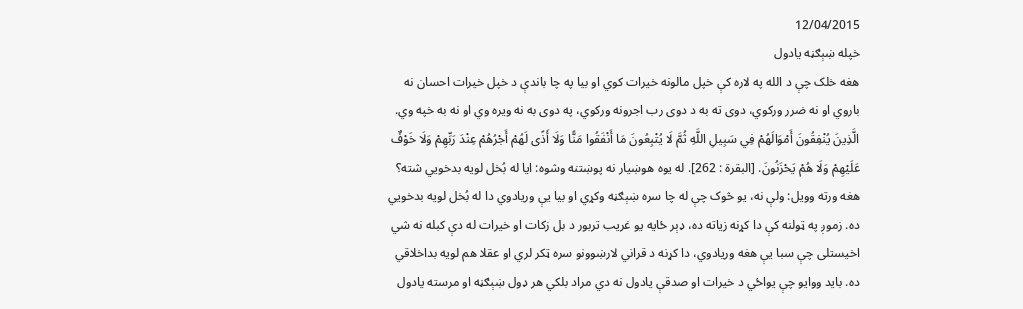12/04/2015
خپله ښېګڼه یادول
هغه خلک چې د الله په لاره کې خپل مالونه خیرات کوي او بیا په چا باندې د خپل خیرات احسان نه باروي او نه ضرر ورکوي، دوی ته به د دوی رب اجرونه ورکوي، په دوی به نه ویره وي او نه به خپه وي. الَّذِينَ يُنْفِقُونَ أَمْوَالَهُمْ فِي سَبِيلِ اللَّهِ ثُمَّ لَا يُتْبِعُونَ مَا أَنْفَقُوا مَنًّا وَلَا أَذًى لَهُمْ أَجْرُهُمْ عِنْدَ رَبِّهِمْ وَلَا خَوْفٌ عَلَيْهِمْ وَلَا هُمْ يَحْزَنُونَ. [البقرة : 262]. له یوه هوښیار نه پوښتنه وشوه: ایا له بُخل لویه بدخویي شته؟ هغه ورته وویل: ولې نه، یو څوک چې له چا سره ښېګڼه وکړي او بیا یې وریادوي دا له بُخل لویه بدخویي ده. زموږ په ټولنه کې دا کړنه زیاته ده، ډېر ځایه یو غریب تربور د بل زکات او خیرات له دې کبله نه شي اخیستلی چې سبا یې هغه وریادوي، دا کړنه د قراني لارښوونو سره ټکر لري او عقلا هم لویه بداخلاقي ده. باید ووایو چې یواځي د خیرات او صدقې یادول نه دي مراد بلکي هر ډول ښېګڼه او مرسته یادول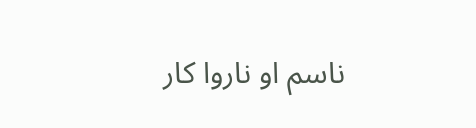ناسم او ناروا کار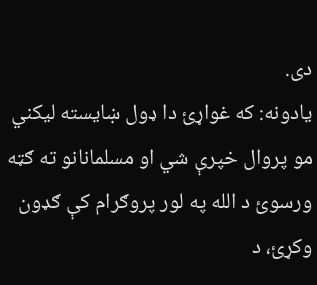دی.
یادونه: که غواړئ دا ډول ښایسته لیکني مو پروال خپرې شي او مسلمانانو ته ګټه ورسوئ د الله په لور پروګرام کې ګډون وکړئ، د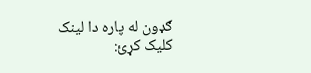ګډون له پاره دا لینک کلیک کړئ: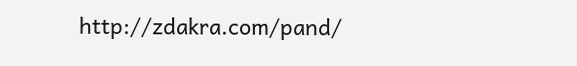http://zdakra.com/pand/